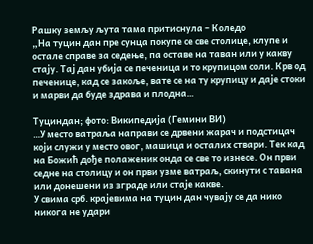Рашку земљу љута тама притиснула – Коледо
„На туцин дан пре сунца покупе се све столице, клупе и остале справе за седење, па оставе на таван или у какву стају. Тај дан убија се печеница и то крупицом соли. Крв од печенице, кад се закоље, вате се на ту крупицу и даје стоки и марви да буде здрава и плодна…

Туциндан; фото: Википедија (Гемини ВИ)
…У место ватраља направи се дрвени жарач и подстицач који служи у место овог, машица и осталих ствари. Тек кад на Божић дође полаженик онда се све то изнесе. Он први седне на столицу и он први узме ватраљ, скинути с тавана или донешени из зграде или стаје какве.
У свима срб. крајевима на туцин дан чувају се да нико никога не удари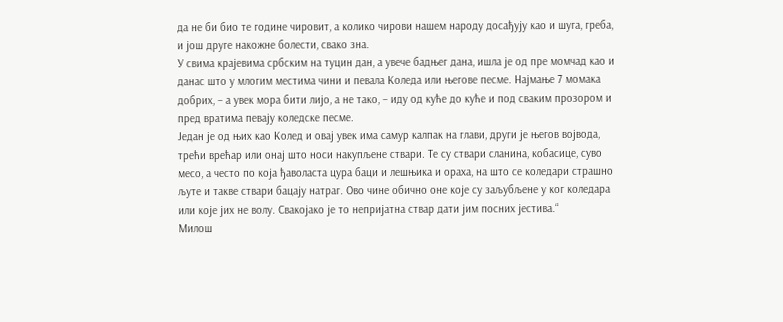да не би био те године чировит, а колико чирови нашем народу досађују као и шуга, греба, и још друге накожне болести, свако зна.
У свима крајевима србским на туцин дан, а увече бадњег дана, ишла је од пре момчад као и данас што у млогим местима чини и певала Коледа или његове песме. Најмање 7 момака добрих, – а увек мора бити лијо, а не тако, – иду од куће до куће и под сваким прозором и пред вратима певају коледске песме.
Један је од њих као Колед и овај увек има самур калпак на глави, други је његов војвода, трећи врећар или онај што носи накупљене ствари. Те су ствари сланина, кобасице, суво месо, а често по која ђаволаста цура баци и лешњика и ораха, на што се коледари страшно љуте и такве ствари бацају натраг. Ово чине обично оне које су заљубљене у ког коледара или које јих не волу. Свакојако је то непријатна ствар дати јим посних јестива.“
Милош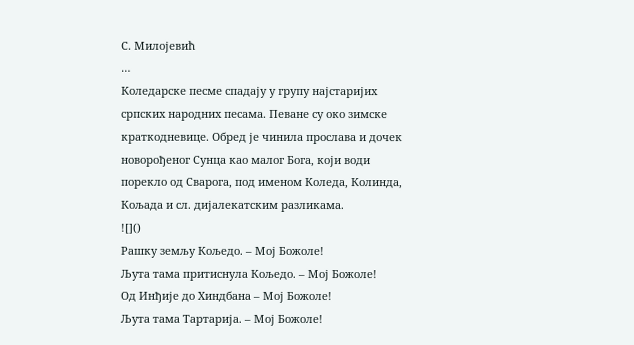С. Милојевић
…
Коледарске песме спадају у групу најстаријих српских народних песама. Певане су око зимске краткодневице. Обред је чинила прослава и дочек новорођеног Сунца као малог Бога, који води порекло од Сварога, под именом Коледа, Колинда, Кољада и сл. дијалекатским разликама.
![]()
Рашку земљу Кољедо. – Мој Божоле!
Љута тама притиснула Кољедо. – Мој Божоле!
Од Инђије до Хиндбана – Мој Божоле!
Љута тама Тартарија. – Мој Божоле!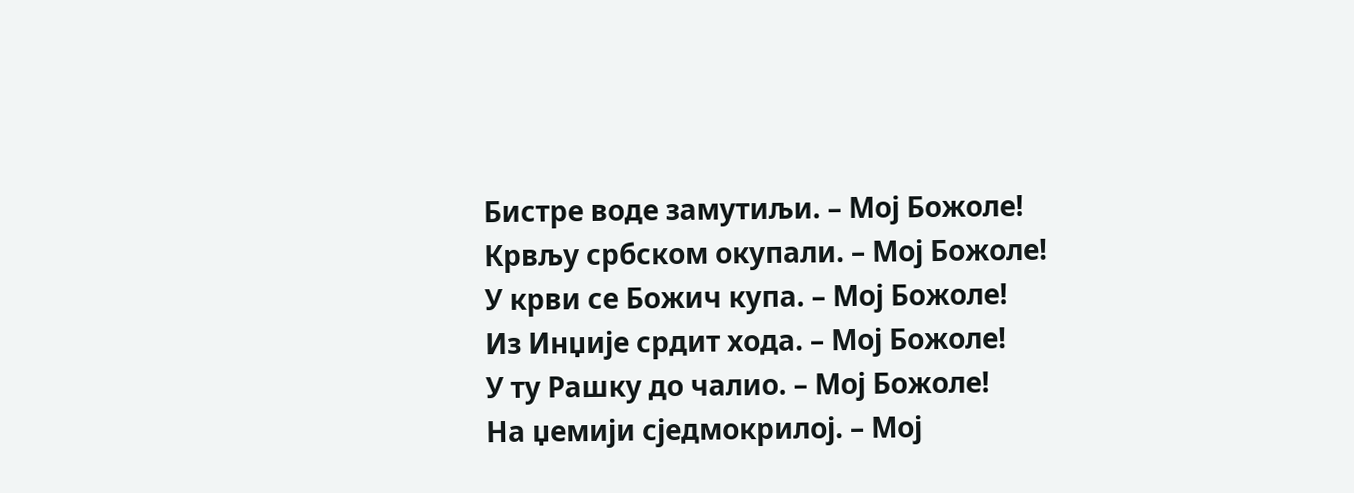Бистре воде замутиљи. – Мој Божоле!
Крвљу србском окупали. – Мој Божоле!
У крви се Божич купа. – Мој Божоле!
Из Инџије срдит хода. – Мој Божоле!
У ту Рашку до чалио. – Мој Божоле!
На џемији сједмокрилој. – Мој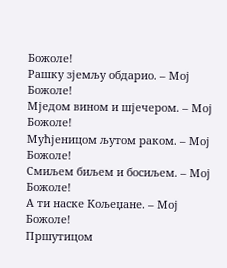Божоле!
Рашку зјемљу обдарио. – Мој Божоле!
Мједом вином и шјечером. – Мој Божоле!
Мућјеницом љутом раком. – Мој Божоле!
Смиљем биљем и босиљем. – Мој Божоле!
А ти наске Кољеџане. – Мој Божоле!
Пршутицом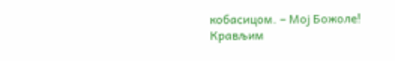кобасицом. – Мој Божоле!
Крављим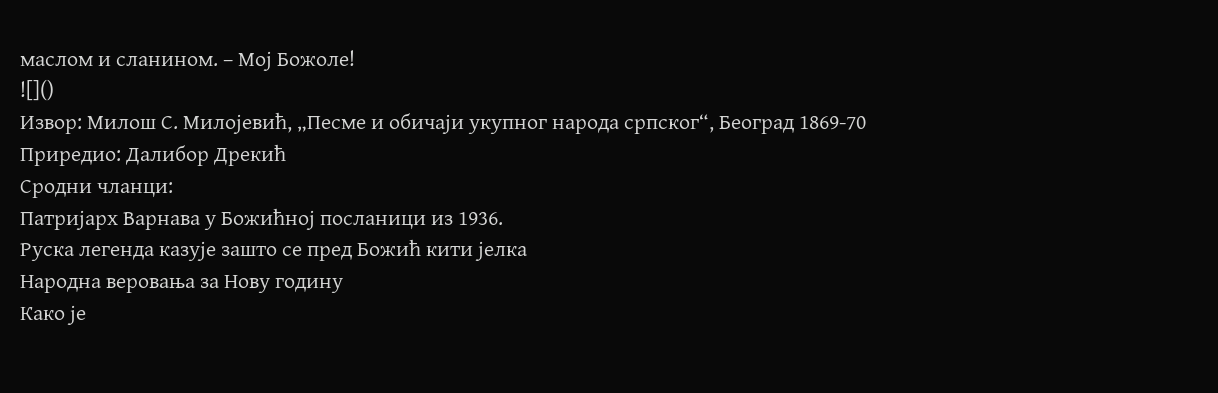маслом и сланином. – Мој Божоле!
![]()
Извор: Милош С. Милојевић, „Песме и обичаји укупног народа српског“, Београд 1869-70
Приредио: Далибор Дрекић
Сродни чланци:
Патријарх Варнава у Божићној посланици из 1936.
Руска легенда казује зашто се пред Божић кити јелка
Народна веровања за Нову годину
Како је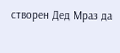створен Дед Мраз да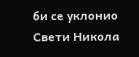би се уклонио Свети Никола